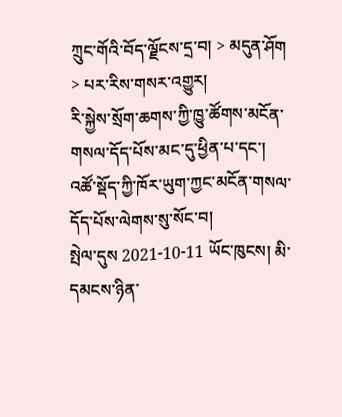ཀྲུང་གོའི་བོད་ལྗོངས་དྲ་བ། > མདུན་ཤོག > པར་རིས་གསར་འགྱུར།
རི་སྐྱེས་སྲོག་ཆགས་ཀྱི་ཁྱུ་ཚོགས་མངོན་གསལ་དོད་པོས་མང་དུ་ཕྱིན་པ་དང་། འཚོ་སྡོད་ཀྱི་ཁོར་ཡུག་ཀྱང་མངོན་གསལ་དོད་པོས་ལེགས་སུ་སོང་བ།
སྤེལ་དུས 2021-10-11 ཡོང་ཁུངས། མི་དམངས་ཉིན་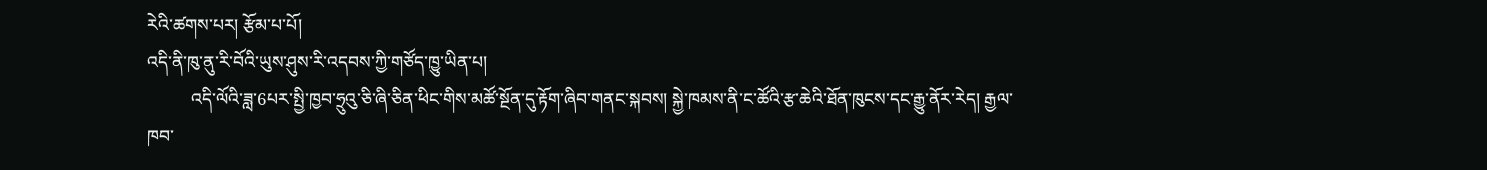རེའི་ཚགས་པར། རྩོམ་པ་པོ།
འདི་ནི་ཁུ་ནུ་རི་བོའི་ཡུས་ཤུས་རི་འདབས་ཀྱི་གཙོད་ཁྱུ་ཡིན་པ།
          འདི་ལོའི་ཟླ་6པར་སྤྱི་ཁྱབ་ཧྲུའུ་ཅི་ཞི་ཅིན་ཕིང་གིས་མཚོ་སྔོན་དུ་རྟོག་ཞིབ་གནང་སྐབས། སྐྱེ་ཁམས་ནི་ང་ཚོའི་རྩ་ཆེའི་ཐོན་ཁུངས་དང་རྒྱུ་ནོར་རེད། རྒྱལ་ཁབ་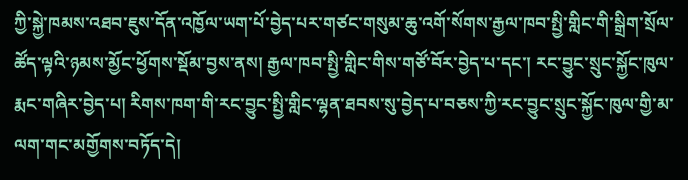ཀྱི་སྐྱེ་ཁམས་འཐབ་ཇུས་དོན་འཁྱོལ་ཡག་པོ་བྱེད་པར་གཙང་གསུམ་ཆུ་འགོ་སོགས་རྒྱལ་ཁབ་སྤྱི་གླིང་གི་སྒྲིག་སྲོལ་ཚོད་ལྟའི་ཉམས་མྱོང་ཕྱོགས་སྡོམ་བྱས་ནས། རྒྱལ་ཁབ་སྤྱི་གླིང་གིས་གཙོ་བོར་བྱེད་པ་དང་། རང་བྱུང་སྲུང་སྐྱོང་ཁུལ་རྨང་གཞིར་བྱེད་པ། རིགས་ཁག་གི་རང་བྱུང་སྤྱི་གླིང་ལྷན་ཐབས་སུ་བྱེད་པ་བཅས་ཀྱི་རང་བྱུང་སྲུང་སྐྱོང་ཁུལ་གྱི་མ་ལག་གང་མགྱོགས་བཏོད་དེ།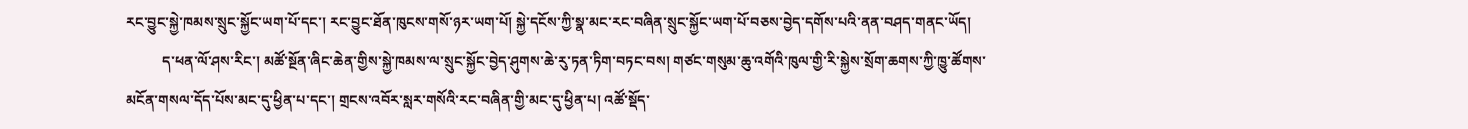རང་བྱུང་སྐྱེ་ཁམས་སྲུང་སྐྱོང་ཡག་པོ་དང་། རང་བྱུང་ཐོན་ཁུངས་གསོ་ཉར་ཡག་པོ། སྐྱེ་དངོས་ཀྱི་སྣ་མང་རང་བཞིན་སྲུང་སྐྱོང་ཡག་པོ་བཅས་བྱེད་དགོས་པའི་ནན་བཤད་གནང་ཡོད།
          ད་ཕན་ལོ་ཤས་རིང་། མཚོ་སྔོན་ཞིང་ཆེན་གྱིས་སྐྱེ་ཁམས་ལ་སྲུང་སྐྱོང་བྱེད་ཤུགས་ཆེ་རུ་ཏན་ཏིག་བཏང་བས། གཙང་གསུམ་ཆུ་འགོའི་ཁུལ་གྱི་རི་སྐྱེས་སྲོག་ཆགས་ཀྱི་ཁྱུ་ཚོགས་མངོན་གསལ་དོད་པོས་མང་དུ་ཕྱིན་པ་དང་། གྲངས་འབོར་སླར་གསོའི་རང་བཞིན་གྱི་མང་དུ་ཕྱིན་པ། འཚོ་སྡོད་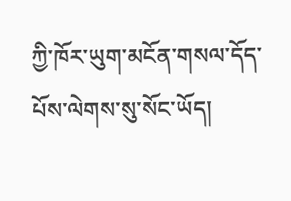ཀྱི་ཁོར་ཡུག་མངོན་གསལ་དོད་པོས་ལེགས་སུ་སོང་ཡོད།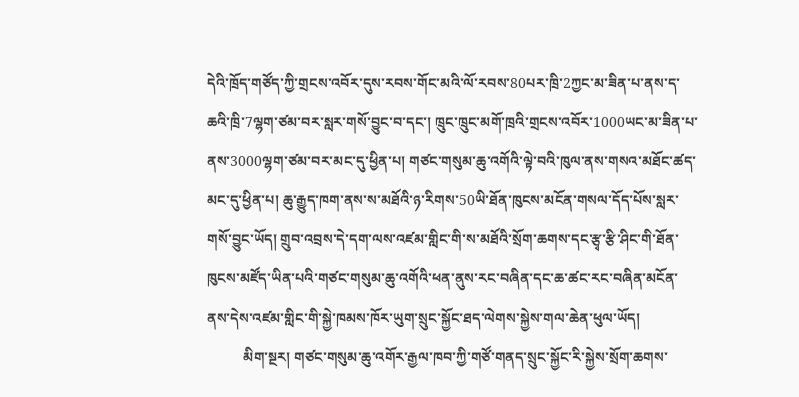དེའི་ཁྲོད་གཙོད་ཀྱི་གྲངས་འབོར་དུས་རབས་གོང་མའི་ལོ་རབས་80པར་ཁྲི་2ཀྱང་མ་ཟིན་པ་ནས་ད་ཆའི་ཁྲི་7ལྷག་ཙམ་བར་སླར་གསོ་བྱུང་བ་དང་། ཁྲུང་ཁྲུང་མགོ་ཁྲའི་གྲངས་འབོར་1000ཡང་མ་ཟིན་པ་ནས་3000ལྷག་ཙམ་བར་མང་དུ་ཕྱིན་པ། གཙང་གསུམ་ཆུ་འགོའི་ལྟེ་བའི་ཁུལ་ནས་གསའ་མཐོང་ཚད་མང་དུ་ཕྱིན་པ། ཆུ་རྒྱུད་ཁག་ནས་ས་མཐོའི་ཉ་རིགས་50ཡི་ཐོན་ཁུངས་མངོན་གསལ་དོད་པོས་སླར་གསོ་བྱུང་ཡོད། གྲུབ་འབྲས་དེ་དག་ལས་འཛམ་གླིང་གི་ས་མཐོའི་སྲོག་ཆགས་དང་རྩྭ་རྩི་ཤིང་གི་ཐོན་ཁུངས་མཛོད་ཡིན་པའི་གཙང་གསུམ་ཆུ་འགོའི་ཕན་ནུས་རང་བཞིན་དང་ཆ་ཚང་རང་བཞིན་མངོན་ནས་དེས་འཛམ་གླིང་གི་སྐྱེ་ཁམས་ཁོར་ཡུག་སྲུང་སྐྱོང་ཐད་ལེགས་སྐྱེས་གལ་ཆེན་ཕུལ་ཡོད།
          མིག་སྔར། གཙང་གསུམ་ཆུ་འགོར་རྒྱལ་ཁབ་ཀྱི་གཙོ་གནད་སྲུང་སྐྱོང་རི་སྐྱེས་སྲོག་ཆགས་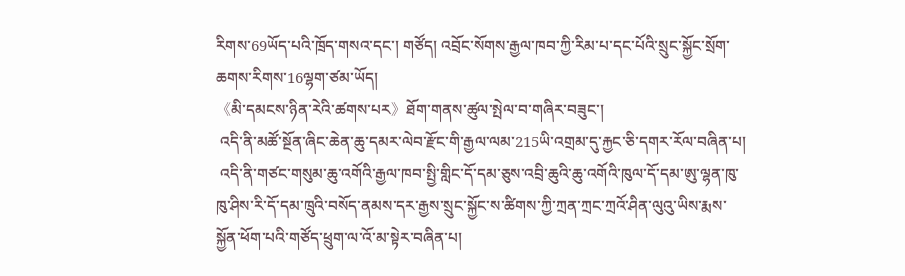རིགས་69ཡོད་པའི་ཁྲོད་གསའ་དང་། གཙོད། འབྲོང་སོགས་རྒྱལ་ཁབ་ཀྱི་རིམ་པ་དང་པོའི་སྲུང་སྐྱོང་སྲོག་ཆགས་རིགས་16ལྷག་ཙམ་ཡོད།
《མི་དམངས་ཉིན་རེའི་ཚགས་པར》ཐོག་གནས་ཚུལ་སྤེལ་བ་གཞིར་བཟུང་།
 འདི་ནི་མཚོ་སྔོན་ཞིང་ཆེན་ཆུ་དམར་ལེབ་རྫོང་གི་རྒྱལ་ལམ་215ཡི་འགྲམ་དུ་རྐྱང་ཅི་དགར་རོལ་བཞིན་པ།
 འདི་ནི་གཙང་གསུམ་ཆུ་འགོའི་རྒྱལ་ཁབ་སྤྱི་གླིང་དོ་དམ་ཅུས་འབྲི་ཆུའི་ཆུ་འགོའི་ཁུལ་དོ་དམ་ཨུ་ལྷན་ཁུ་ཁུ་ཤིས་རི་དོ་དམ་ཁྲུའི་བསོད་ནམས་དར་རྒྱས་སྲུང་སྐྱོང་ས་ཚིགས་ཀྱི་ཀྲན་ཀྲང་ཀྲའོ་ཤིན་ལུའུ་ཡིས་རྨས་སྐྱོན་ཕོག་པའི་གཙོད་ཕྲུག་ལ་འོ་མ་སྟེར་བཞིན་པ།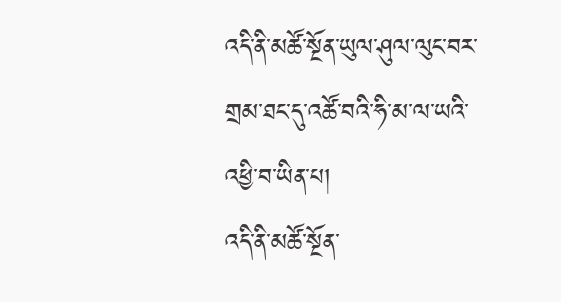འདི་ནི་མཚོ་སྔོན་ཡུལ་ཤུལ་ལུང་བར་གྲམ་ཐང་དུ་འཚོ་བའི་ཧི་མ་ལ་ཡའི་འཕྱི་བ་ཡིན་པ།
འདི་ནི་མཚོ་སྔོན་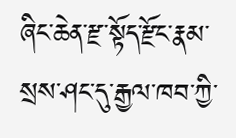ཞིང་ཆེན་རྫ་སྟོད་རྫོང་རྣམ་སྲས་ཤང་དུ་རྒྱལ་ཁབ་ཀྱི་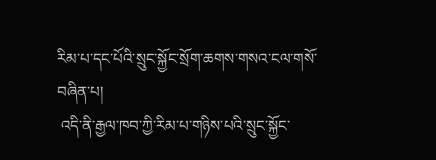རིམ་པ་དང་པོའི་སྲུང་སྐྱོང་སྲོག་ཆགས་གསའ་ངལ་གསོ་བཞིན་པ།
 འདི་ནི་རྒྱལ་ཁབ་ཀྱི་རིམ་པ་གཉིས་པའི་སྲུང་སྐྱོང་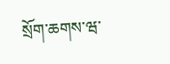སྲོག་ཆགས་ཝ་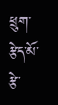ཕྲུག་རྩེད་མོ་རྩེ་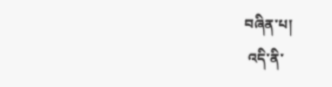བཞིན་པ།
 འདི་ནི་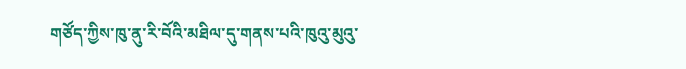གཙོད་ཀྱིས་ཁུ་ནུ་རི་བོའི་མཐིལ་དུ་གནས་པའི་ཁུའུ་མུའུ་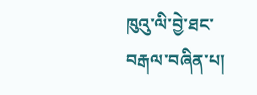ཁུའུ་ལི་བྱེ་ཐང་བརྒལ་བཞིན་པ།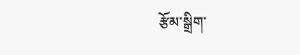རྩོམ་སྒྲིག་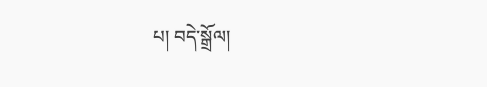པ། བདེ་སྒྲོལ།